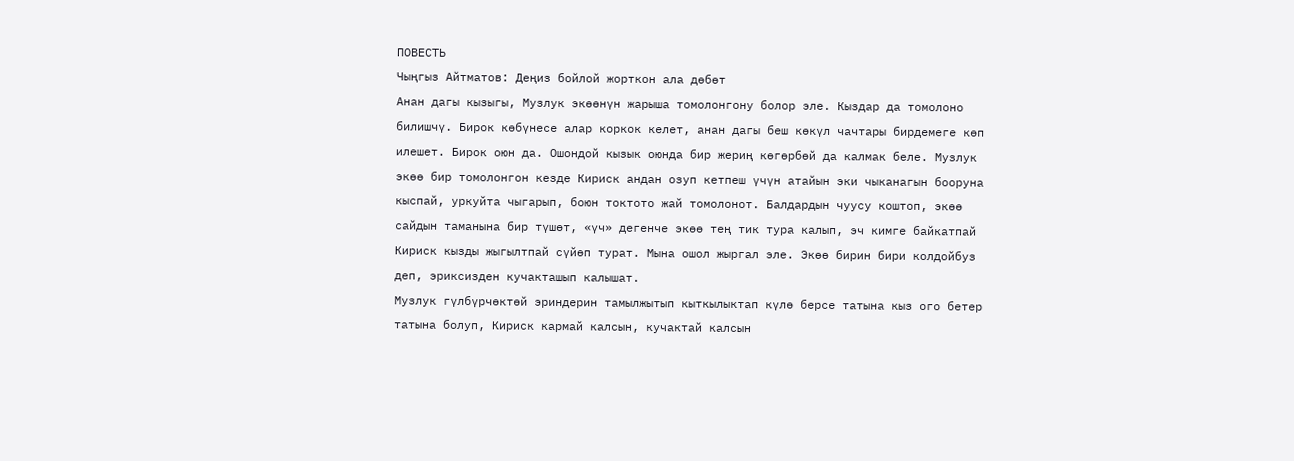ПОВЕСТЬ
Чыңгыз Айтматов: Деңиз бойлой жорткон ала дөбөт
Анан дагы кызыгы, Музлук экөөнүн жарыша томолонгону болор эле. Кыздар да томолоно билишчү. Бирок көбүнесе алар коркок келет, анан дагы беш көкүл чачтары бирдемеге көп илешет. Бирок оюн да. Ошондой кызык оюнда бир жериң көгөрбөй да калмак беле. Музлук экөө бир томолонгон кезде Кириск андан озуп кетпеш үчүн атайын эки чыканагын бооруна кыспай, уркуйта чыгарып, боюн токтото жай томолонот. Балдардын чуусу коштоп, экөө сайдын таманына бир түшөт, «үч» дегенче экөө тең тик тура калып, эч кимге байкатпай Кириск кызды жыгылтпай сүйөп турат. Мына ошол жыргал эле. Экөө бирин бири колдойбуз деп, эриксизден кучакташып калышат.
Музлук гүлбүрчөктөй эриндерин тамылжытып кыткылыктап күлө берсе татына кыз ого бетер татына болуп, Кириск кармай калсын, кучактай калсын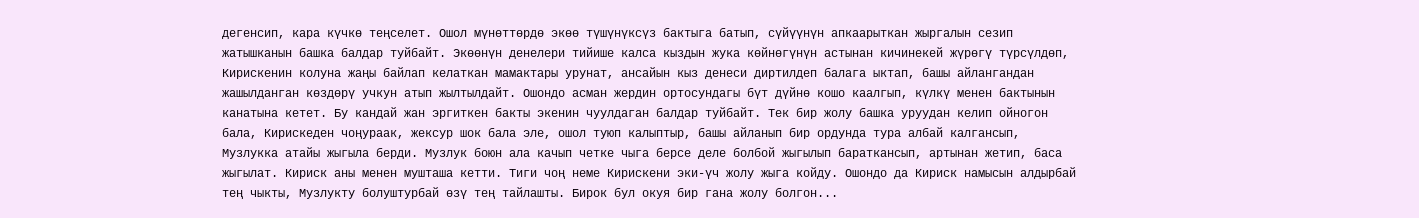дегенсип, кара күчкө теңселет. Ошол мүнөттөрдө экөө түшүнүксүз бактыга батып, сүйүүнүн апкаарыткан жыргалын сезип жатышканын башка балдар туйбайт. Экөөнүн денелери тийише калса кыздын жука көйнөгүнүн астынан кичинекей жүрөгү түрсүлдөп, Кирискенин колуна жаңы байлап келаткан мамактары урунат, ансайын кыз денеси диртилдеп балага ыктап, башы айлангандан жашылданган көздөрү учкун атып жылтылдайт. Ошондо асман жердин ортосундагы бүт дүйнө кошо каалгып, күлкү менен бактынын канатына кетет. Бу кандай жан эргиткен бакты экенин чуулдаган балдар туйбайт. Тек бир жолу башка уруудан келип ойногон бала, Кирискеден чоңураак, жексур шок бала эле, ошол туюп калыптыр, башы айланып бир ордунда тура албай калгансып, Музлукка атайы жыгыла берди. Музлук боюн ала качып четке чыга берсе деле болбой жыгылып бараткансып, артынан жетип, баса жыгылат. Кириск аны менен мушташа кетти. Тиги чоң неме Кирискени эки-үч жолу жыга койду. Ошондо да Кириск намысын алдырбай тең чыкты, Музлукту болуштурбай өзү тең тайлашты. Бирок бул окуя бир гана жолу болгон...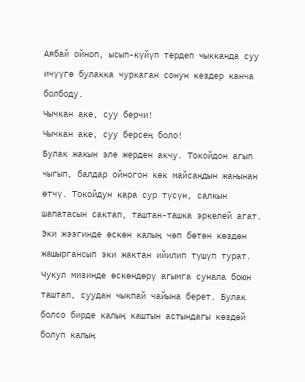Аябай ойноп, ысып-күйүп тердеп чыкканда суу ичүүгө булакка чуркаган сонун кездер канча болбоду.
Чычкан аке, суу берчи!
Чычкан аке, суу берсең боло!
Булак жакын эле жерден акчу. Токойдон агып чыгып, балдар ойногон көк майсаңдын жанынан өтчү. Токойдун кара сур түсүн, салкын шапатасын сактап, таштан-ташка эркелей агат. Эки жээгинде өскөн калың чөп бөтөн көздөн жашыргансып эки жактан ийилип түшүп турат. Чукул мизинде өскөндөрү агымга сунала боюн таштап, суудан чыкпай чайына берет. Булак болсо бирде калың каштын астындагы көздөй болуп калың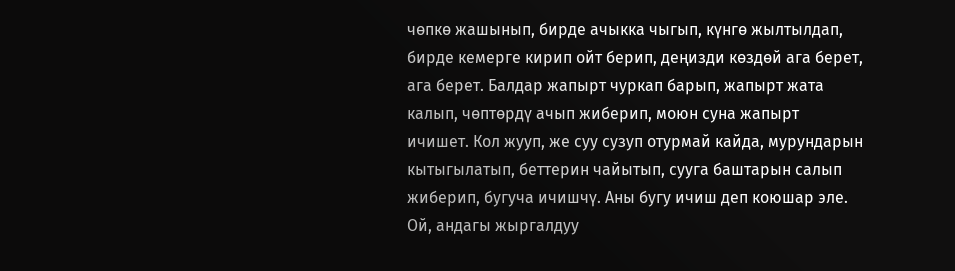чөпкө жашынып, бирде ачыкка чыгып, күнгө жылтылдап, бирде кемерге кирип ойт берип, деңизди көздөй ага берет, ага берет. Балдар жапырт чуркап барып, жапырт жата калып, чөптөрдү ачып жиберип, моюн суна жапырт ичишет. Кол жууп, же суу сузуп отурмай кайда, мурундарын кытыгылатып, беттерин чайытып, сууга баштарын салып жиберип, бугуча ичишчү. Аны бугу ичиш деп коюшар эле. Ой, андагы жыргалдуу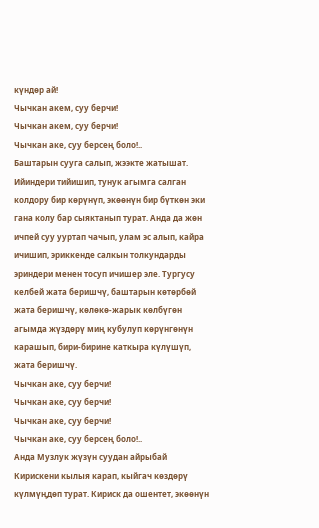күндөр ай!
Чычкан акем, суу берчи!
Чычкан акем, суу берчи!
Чычкан аке, суу берсең боло!..
Баштарын сууга салып, жээкте жатышат. Ийиндери тийишип, тунук агымга салган колдору бир көрүнүп, экөөнүн бир бүткөн эки гана колу бар сыяктанып турат. Анда да жөн ичпей суу ууртап чачып, улам эс алып, кайра ичишип, эриккенде салкын толкундарды эриндери менен тосуп ичишер эле. Тургусу келбей жата беришчү, баштарын көтөрбөй жата беришчү, көлөкө-жарык көлбүгөн агымда жүздөрү миң кубулуп көрүнгөнүн карашып, бири-бирине каткыра күлүшүп, жата беришчү.
Чычкан аке, суу берчи!
Чычкан аке, суу берчи!
Чычкан аке, суу берчи!
Чычкан аке, суу берсең боло!..
Анда Музлук жүзүн суудан айрыбай Кирискени кылыя карап, кыйгач көздөрү күлмүңдөп турат. Кириск да ошентет, экөөнүн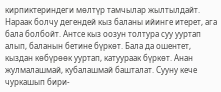кирпиктериндеги мөлтүр тамчылар жылтылдайт. Нараак болчу дегендей кыз баланы ийинге итерет, ага бала болбойт. Антсе кыз оозун толтура суу ууртап алып, баланын бетине бүркөт. Бала да ошентет, кыздан көбүрөөк ууртап, катуураак бүркөт. Анан жулмалашмай, кубалашмай башталат. Сууну кече чуркашып бири-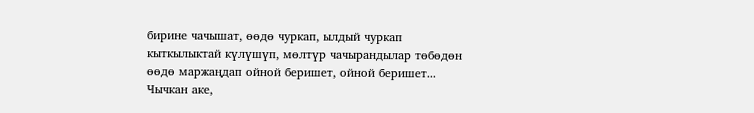бирине чачышат, өөдө чуркап, ылдый чуркап кыткылыктай күлүшүп, мөлтүр чачырандылар төбөдөн өөдө маржаңдап ойной беришет, ойной беришет...
Чычкан аке,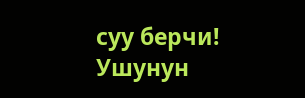суу берчи!
Ушунун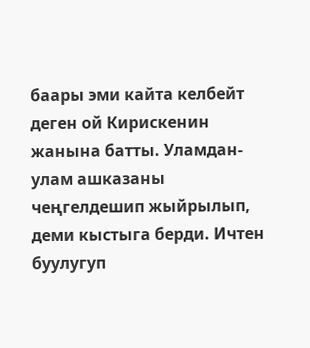баары эми кайта келбейт деген ой Кирискенин жанына батты. Уламдан-улам ашказаны чеңгелдешип жыйрылып, деми кыстыга берди. Ичтен буулугуп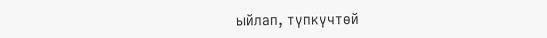ыйлап, түпкүчтөй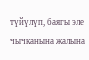түйүлүп, баягы эле чычканына жалына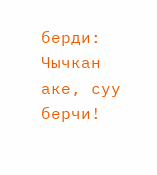берди: Чычкан аке, суу берчи!